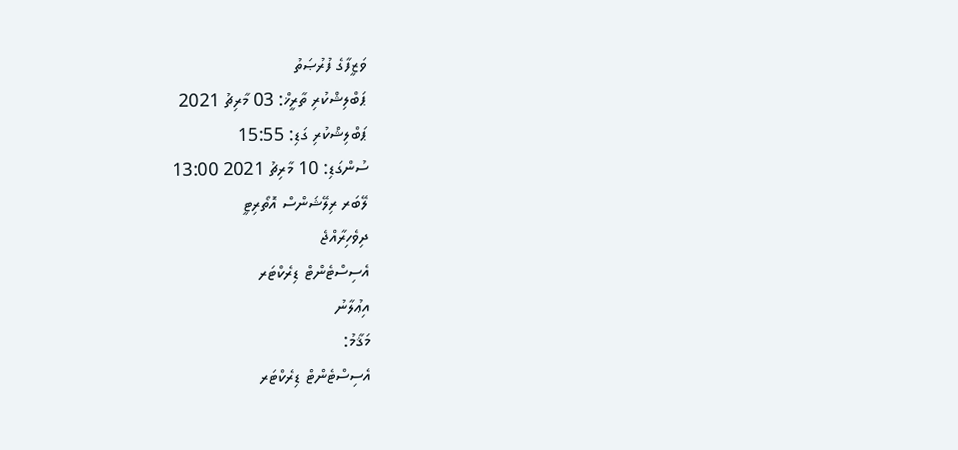ވަޒީފާގެ ފުރުޞަތު
ޕަބްލިޝްކުރި ތާރީޚް: 03 މާރިޗު 2021
ޕަބްލިޝްކުރި ގަޑި: 15:55
ސުންގަޑި: 10 މާރިޗު 2021 13:00
ލޭބަރ ރިލޭޝަންސް އޮތޯރިޓީ
ދިވެހިރާއްޖެ
އެސިސްޓެންޓް ޑިރެކްޓަރ
އިޢުލާނު
މަޤާމު:
އެސިސްޓެންޓް ޑިރެކްޓަރ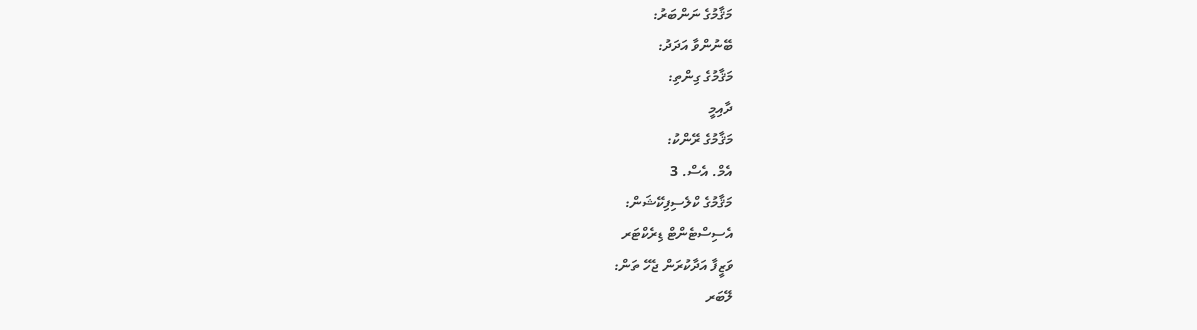މަޤާމުގެ ނަންބަރު:
ބޭނުންވާ އަދަދު:
މަޤާމުގެ ގިންތި:
ދާއިމީ
މަޤާމުގެ ރޭންކު:
އެމް. އެސް. 3
މަޤާމުގެ ކްލެސިފިކޭޝަން:
އެސިސްޓެންޓް ޑިރެކްޓަރ
ވަޒީފާ އަދާކުރަން ޖެހޭ ތަން:
ލޭބަރ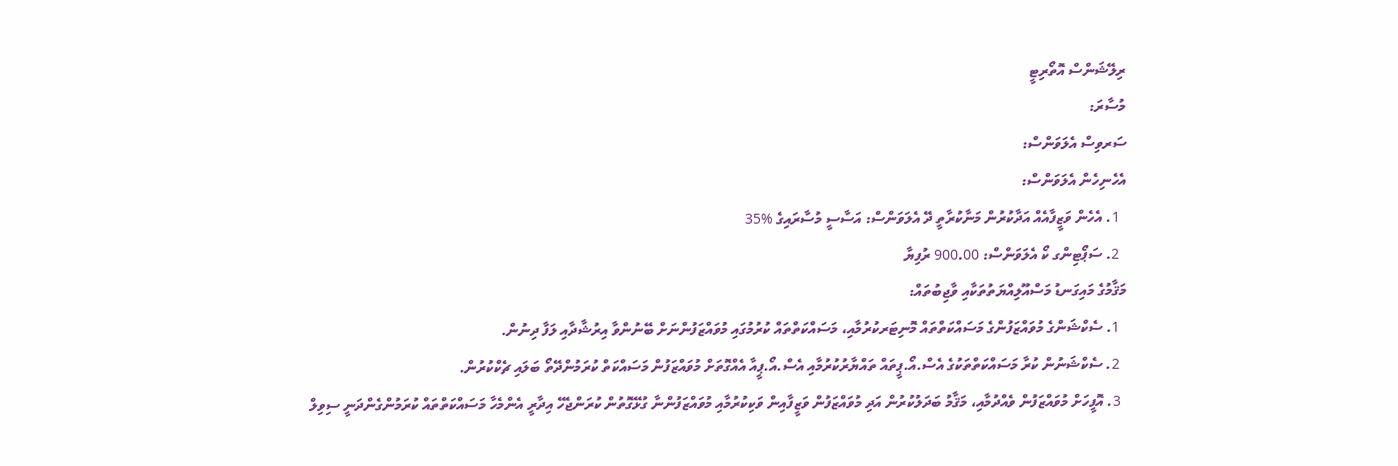ރިލޭޝަންސް އޮތޯރިޓީ
މުސާރަ:
ސަރވިސް އެލަވަންސް:
އެހެނިހެން އެލަވަންސް:
  1. އެހެން ވަޒީފާއެއް އަދާކުރުން މަނާކުރާތީ ދޭ އެލަވަންސް: އަސާސީ މުސާރައިގެ %35
  2. ސަޕޯޓިންގ ކޯ އެލަވަންސް: 900.00 ރުފިޔާ
މަޤާމުގެ މައިގަނޑު މަސްއޫލިއްޔަތުތަކާއި ވާޖިބުތައް:
  1. ސެކްޝަންގެ މުވައްޒަފުންގެ މަސައްކަތްތައް މޮނިޓަރކުރުމާއި، މަސައްކަތްތައް ކުރުމުގައި މުވައްޒަފުންނަށް ބޭނުންވާ އިރުޝާދާއި ލަފާ ދިނުން.
  2. ސެކްޝަނުން ކުރާ މަސައްކަތްތަކުގެ އެސް.އޯ.ޕީތައް ތައްޔާރުކުރުމާއި އެސް.އޯ.ޕީއާ އެއްގޮތަށް މުވައްޒަފުން މަސައްކަތް ކުރަމުންދޭތޯ ބަލައި ޗެކްކުރުން.
  3. އޮފީހަށް މުވައްޒަފުން ވެއްދުމާއި، މަޤާމު ބަދަލުކުރުން އަދި މުވައްޒަފުން ވަޒީފާއިން ވަކިކުރުމާއި މުވައްޒަފުންނާ ގުޅޭގޮތުން ކުރަންޖެހޭ އިދާރީ އެންމެހާ މަސައްކަތްތައް ކުރަމުންގެންދަނީ ސިވިލް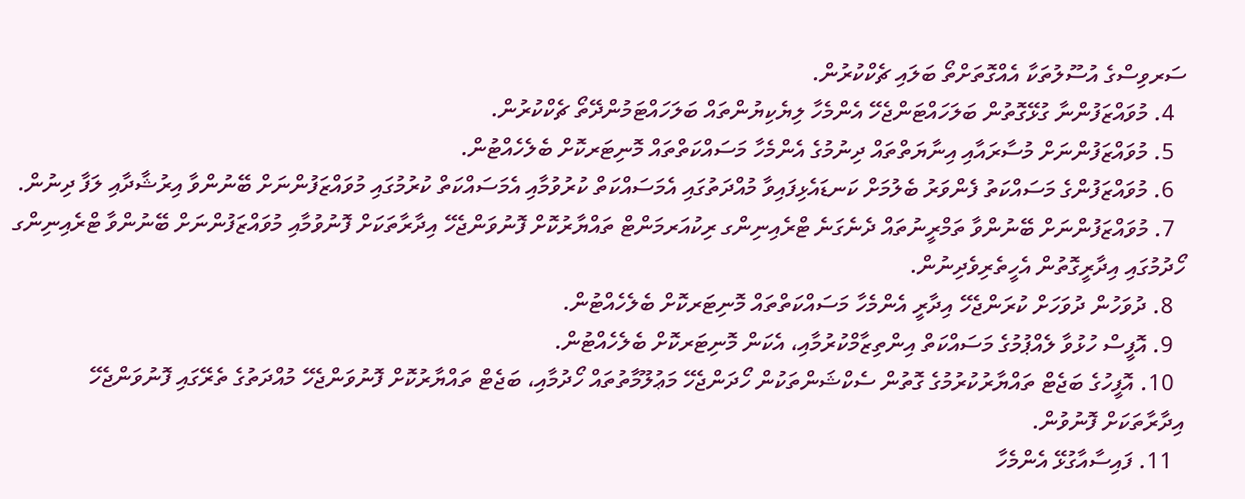ސަރވިސްގެ އުސޫލުތަކާ އެއްގޮތަށްތޯ ބަލައި ޗެކްކުރުން.
  4. މުވައްޒަފުންނާ ގުޅޭގޮތުން ބަލަހައްޓަންޖެހޭ އެންމެހާ ލިޔެކިޔުންތައް ބަލަހައްޓަމުންދޭތޯ ޗެކްކުރުން.
  5. މުވައްޒަފުންނަށް މުސާރައާއި އިނާޔަތްތައް ދިނުމުގެ އެންމެހާ މަސައްކަތްތައް މޮނިޓަރކޮށް ބެލެހެއްޓުން.
  6. މުވައްޒަފުންގެ މަސައްކަތު ފެންވަރު ބެލުމަށް ކަނޑައެޅިފައިވާ މުއްދަތުގައި އެމަސައްކަތް ކުރުވުމާއި އެމަސައްކަތް ކުރުމުގައި މުވައްޒަފުންނަށް ބޭނުންވާ އިރުޝާދާއި ލަފާ ދިނުން.
  7. މުވައްޒަފުންނަށް ބޭނުންވާ ތަމްރީނުތައް ދެނެގަނެ ޓްރެއިނިންގ ރިކުއަރމަންޓް ތައްޔާރުކޮށް ފޮނުވަންޖެހޭ އިދާރާތަކަށް ފޮނުވުމާއި މުވައްޒަފުންނަށް ބޭނުންވާ ޓްރެއިނިންގ ހޯދުމުގައި އިދާރީގޮތުން އެހީތެރިވެދިނުން.
  8. ދުވަހުން ދުވަހަށް ކުރަންޖެހޭ އިދާރީ އެންމެހާ މަސައްކަތްތައް މޮނިޓަރކޮށް ބެލެހެއްޓުން.
  9. އޮފީސް ހުޅުވާ ލެއްޕުމުގެ މަސައްކަތް އިންތިޒާމްކުރުމާއި، އެކަން މޮނިޓަރކޮށް ބެލެހެއްޓުން.
  10. އޮފީހުގެ ބަޖެޓް ތައްޔާރުކުރުމުގެ ގޮތުން ސެކްޝަންތަކުން ހޯދަންޖެހޭ މަޢުލޫމާތުތައް ހޯދުމާއި، ބަޖެޓް ތައްޔާރުކޮށް ފޮނުވަންޖެހޭ މުއްދަތުގެ ތެރޭގައި ފޮނުވަންޖެހޭ އިދާރާތަކަށް ފޮނުވުން.
  11. ފައިސާއާގުޅޭ އެންމެހާ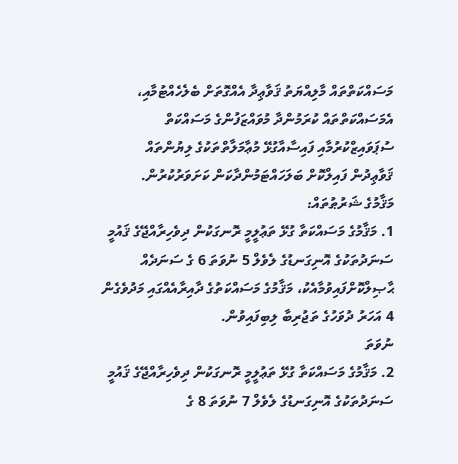މަސައްކަތްތައް މާލިއްޔަތު ޤަވާޢިދާ އެއްގޮތަށް ބެލެހެއްޓުމާއި، އެމަސައްކަތްތައް ކުރަމުންދާ މުވައްޒަފުންގެ މަސައްކަތް ސުޕަވައިޒްކުރުމާއި ފައިސާއާގުޅޭ މުޢާމަލާތްތަކުގެ ލިޔުންތައް ޤަވާޢިދުން ފައިލްކޮށް ބަލަހައްޓަމުންދާކަން ކަށަވަރުކުރުން.
މަޤާމުގެ ޝަރުޠުތައް:
1. މަޤާމުގެ މަސައްކަތާ ގުޅޭ ތަޢުލީމީ ރޮނގަކުން ދިވެހިރާއްޖޭގެ ޤައުމީ ސަނަދުތަކުގެ އޮނިގަނޑުގެ ލެވެލް 5 ނުވަތަ 6 ގެ ސަނަދެއް ޙާޞިލްކޮށްފައިވުމާއެކު، މަޤާމުގެ މަސައްކަތުގެ ދާއިރާއެއްގައި މަދުވެގެން 4 އަހަރު ދުވަހުގެ ތަޖުރިބާ ލިބިފައިވުން.
ނުވަތަ
2. މަޤާމުގެ މަސައްކަތާ ގުޅޭ ތަޢުލީމީ ރޮނގަކުން ދިވެހިރާއްޖޭގެ ޤައުމީ ސަނަދުތަކުގެ އޮނިގަނޑުގެ ލެވެލް 7 ނުވަތަ 8 ގެ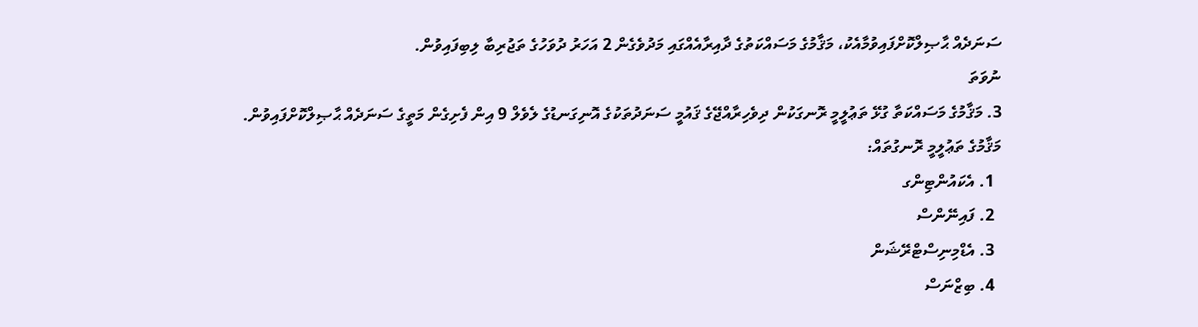ސަނަދެއް ޙާޞިލްކޮށްފައިވުމާއެކު، މަޤާމުގެ މަސައްކަތުގެ ދާއިރާއެއްގައި މަދުވެގެން 2 އަހަރު ދުވަހުގެ ތަޖުރިބާ ލިބިފައިވުން.
ނުވަތަ
3. މަޤާމުގެ މަސައްކަތާ ގުޅޭ ތަޢުލީމީ ރޮނގަކުން ދިވެހިރާއްޖޭގެ ޤައުމީ ސަނަދުތަކުގެ އޮނިގަނޑުގެ ލެވެލް 9 އިން ފެށިގެން މަތީގެ ސަނަދެއް ޙާޞިލްކޮށްފައިވުން.
މަޤާމުގެ ތަޢުލީމީ ރޮނގުތައް:
  1. އެކައުންޓިންގ
  2. ފައިނޭންސް
  3. އެޑްމިނިސްޓްރޭޝަން
  4. ބިޒްނަސް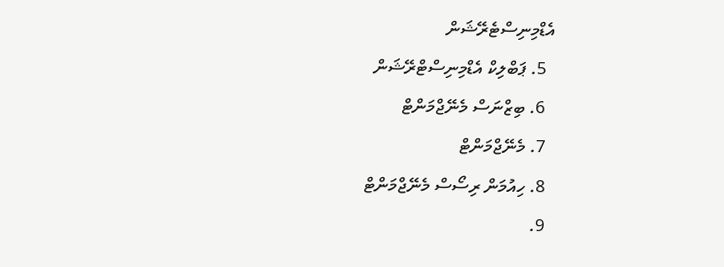އެޑްމިނިސްޓެރޭޝަން
  5. ޕަބްލިކް އެޑްމިނިސްޓްރޭޝަން
  6. ބިޒްނަސް މެނޭޖްމަންޓް
  7. މެނޭޖްމަންޓް
  8. ހިއުމަން ރިސޯސް މެނޭޖްމަންޓް
  9.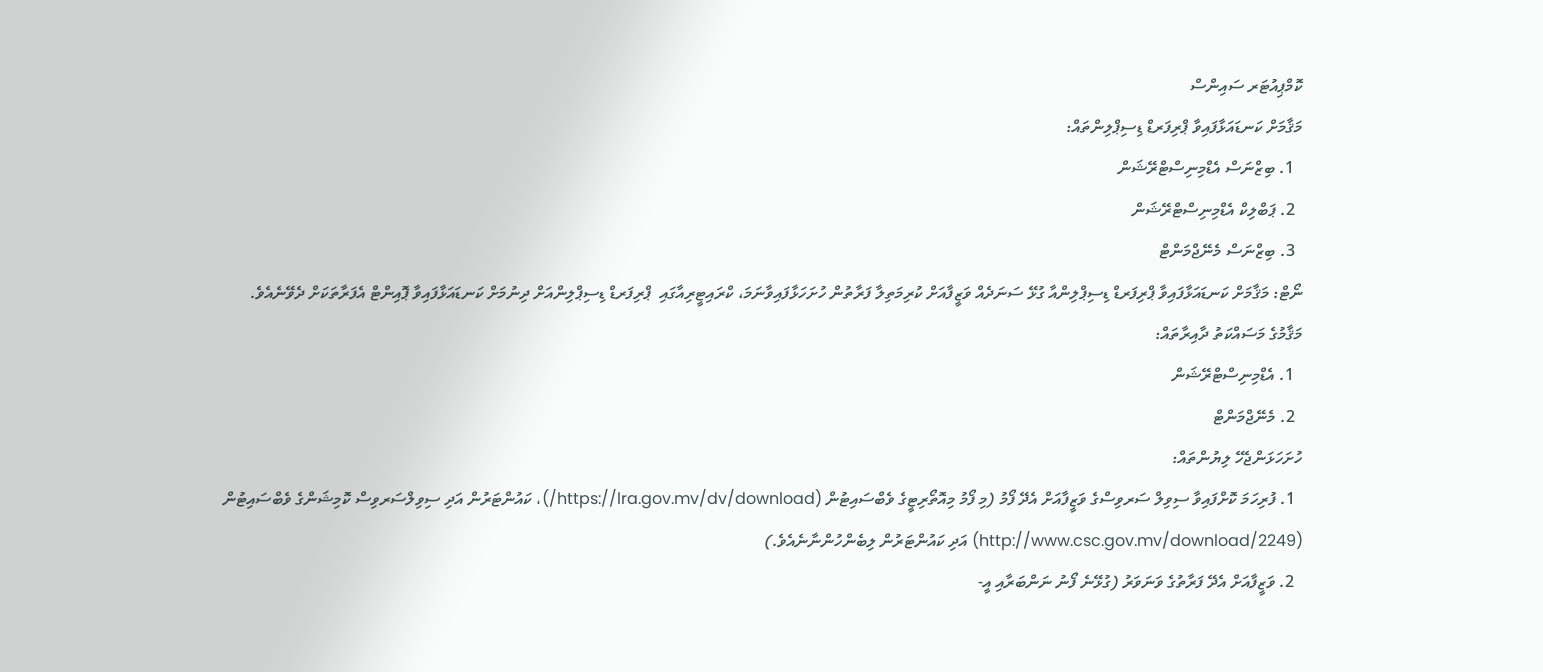ކޮމްޕިއުޓަރ ސައިންސް
މަޤާމަށް ކަނޑައަޅާފައިވާ ޕްރިފަރޑް ޑިސިޕްލިންތައް:
  1. ބިޒްނަސް އެޑްމިނިސްޓްރޭޝަން
  2. ޕަބްލިކް އެޑްމިނިސްޓްރޭޝަން
  3. ބިޒްނަސް މެނޭޖްމަންޓް
ނޯޓް: މަޤާމަށް ކަނޑައަޅާފައިވާ ޕްރިފަރޑް ޑިސިޕްލިންއާ ގުޅޭ ސަނަދެއް ވަޒީފާއަށް ކުރިމަތިލާ ފަރާތުން ހުށަހަޅާފައިވާނަމަ، ކްރައިޓީރިއާގައި  ޕްރިފަރޑް ޑިސިޕްލިންއަށް ދިނުމަށް ކަނޑައަޅާފައިވާ ޕޮއިންޓް އެފަރާތަކަށް ދެވޭނެއެވެ.
މަޤާމުގެ މަސައްކަތު ދާއިރާތައް:
  1. އެޑްމިނިސްޓްރޭޝަން
  2. މެނޭޖްމަންޓް
ހުށަހަޅަންޖެހޭ ލިޔުންތައް:
  1. ފުރިހަމަ ކޮށްފައިވާ ސިވިލް ސަރވިސްގެ ވަޒީފާއަށް އެދޭ ފޯމު (މި ފޯމު މިއޮތޯރިޓީގެ ވެބްސައިޓުން (https://lra.gov.mv/dv/download/)، ކައުންޓަރުން އަދި ސިވިލްސަރވިސް ކޮމިޝަންގެ ވެބްސައިޓުން (http://www.csc.gov.mv/download/2249) އަދި ކައުންޓަރުން ލިބެންހުންނާނެއެވެ.)
  2. ވަޒީފާއަށް އެދޭ ފަރާތުގެ ވަނަވަރު (ގުޅޭނެ ފޯނު ނަންބަރާއި އީ-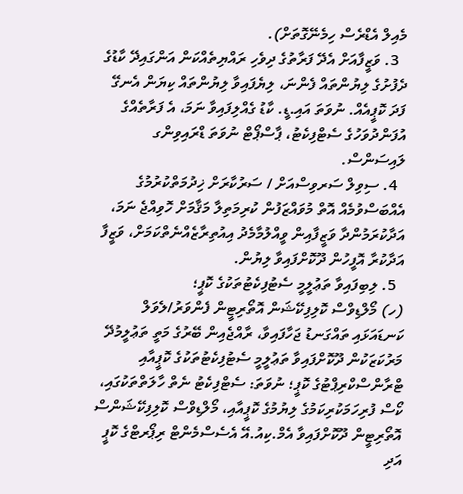މެއިލް އެޑްރެސް ހިމެނޭގޮތަށް).
  3. ވަޒީފާއަށް އެދޭ ފަރާތުގެ ދިވެހި ރައްޔިތެއްކަން އަންގައިދޭ ކާޑުގެ ދެފުށުގެ ލިޔުންތައް ފެންނަ، ލިޔެފައިވާ ލިޔުންތައް ކިޔަން އެނގޭ ފަދަ ކޮޕީއެއް. ނުވަތަ އައި.ޑީ. ކާޑު ގެއްލިފައިވާ ނަމަ، އެ ފަރާތެއްގެ އުފަންދުވަހުގެ ސެޓްފިކެޓު، ޕާސްޕޯޓް ނުވަތަ ޑްރައިވިންގ ލައިސަންސް.
  4. ސިވިލް ސަރވިސްއަށް / ސަރުކާރަށް ޚިދުމަތްކުރުމުގެ އެއްބަސްވުމެއް އޮތް މުވައްޒަފުން ކުރިމަތިލާ މަޤާމަށް ހޮވިއްޖެ ނަމަ، އަދާކުރަމުންދާ ވަޒީފާއިން ވީއްލުމާމެދު އިއުތިރާޒެއްނެތްކަމަށް، ވަޒީފާ އަދާކުރާ އޮފީހުން ދޫކޮށްފައިވާ ލިޔުން.
  5. ލިބިފައިވާ ތަޢުލީމީ ސެޓުފިކެޓުތަކުގެ ކޮޕީ؛
(ހ) މޯލްޑިވްސް ކޮލިފިކޭޝަން އޮތޯރިޓީން ފެންވަރު/ލެވަލް ކަނޑައަޅައި ތައްގަނޑު ޖަހާފައިވާ، ރާއްޖެއިން ބޭރުގެ މަތީ ތަޢުލީމުދޭ މަރުކަޒަކުން ދޫކޮށްފައިވާ ތަޢުލީމީ ސެޓުފިކެޓުތަކުގެ ކޮޕީއާއި ޓްރާންސްކްރިޕްޓުގެ ކޮޕީ؛ ނުވަތަ: ސެޓްފިކެޓު ނެތް ހާލަތްތަކުގައި، ކޯސް ފުރިހަމަކުރިކަމުގެ ލިޔުމުގެ ކޮޕީއާއި، މޯލްޑިވްސް ކޮލިފިކޭޝަންސް އޮތޯރިޓީން ދޫކޮށްފައިވާ އެމް.ކިއު.އޭ އެސެސްމެންޓް ރިޕޯރޓްގެ ކޮޕީ އަދި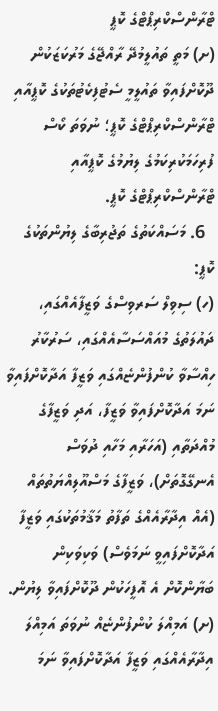ޓްރާންސްކްރިޕްޓްގެ ކޮޕީ
(ށ) މަތީ ތައުލީމުދޭ ރާއްޖޭގެ މަރުކަޒަކުން ދޫކޮށްފައިވާ ތައުލީމީ ސެޓުފިކެޓުތަކުގެ ކޮޕީއާއި ޓްރާންސްކްރިޕްޓްގެ ކޮޕީ؛ ނުވަތަ ކޯސް ފުރިހަމަކުރިކަމުގެ ލިޔުމުގެ ކޮޕީއާއި ޓްރާންސްކްރިޕްޓްގެ ކޮޕީ.
  6. މަސައްކަތުގެ ތަޖުރިބާގެ ލިޔުންތަކުގެ ކޮޕީ:
(ހ) ސިވިލް ސަރވިސްގެ ވަޒީފާއެއްގައި، ދައުލަތުގެ މުއައްސަސާއެއްގައި، ސަރުކާރު ހިއްސާވާ ކުންފުންޏެއްގައި ވަޒީފާ އަދާކޮށްފައިވާ ނަމަ އަދާކޮށްފައިވާ ވަޒީފާ، އަދި ވަޒީފާގެ މުއްދަތާއި (އަހަރާއި މަހާއި ދުވަސް އެނގޭގޮތަށް)، ވަޒީފާގެ މަސްއޫލިއްޔަތުތައް (އެއް އިދާރާއެއްގެ ތަފާތު މަޤާމުތަކުގައި ވަޒީފާ އަދާކޮށްފައިވީ ނަމަވެސް) ވަކިވަކިން ބަޔާންކޮށް އެ އޮފީހަކުން ދޫކޮށްފައިވާ ލިޔުން.
(ށ) އަމިއްލަ ކުންފުންޏެއް ނުވަތަ އަމިއްލަ އިދާރާއެއްގައި ވަޒީފާ އަދާކޮށްފައިވާ ނަމަ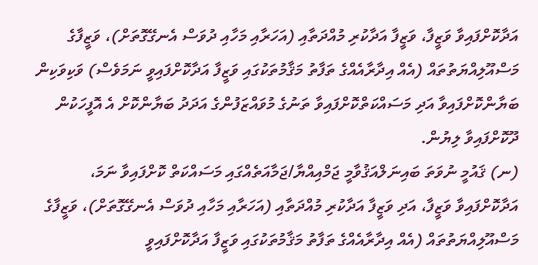އަދާކޮށްފައިވާ ވަޒީފާ، ވަޒީފާ އަދާކުރި މުއްދަތާއި (އަހަރާއި މަހާއި ދުވަސް އެނގޭގޮތަށް)، ވަޒީފާގެ މަސްއޫލިއްޔަތުތައް (އެއް އިދާރާއެއްގެ ތަފާތު މަޤާމުތަކުގައި ވަޒީފާ އަދާކޮށްފައިވީ ނަމަވެސް) ވަކިވަކިން ބަޔާންކޮށްފައިވާ އަދި މަސައްކަތްކޮށްފައިވާ ތަނުގެ މުވައްޒަފުންގެ އަދަދު ބަޔާންކޮށް އެ އޮފީހަކުން ދޫކޮށްފައިވާ ލިޔުން.
(ނ) ޤައުމީ ނުވަތަ ބައިނަލްއަޤުވާމީ ޖަމްއިއްޔާ/ޖަމާއަތެއްގައި މަސައްކަތް ކޮށްފައިވާ ނަމަ، އަދާކޮށްފައިވާ ވަޒީފާ، އަދި ވަޒީފާ އަދާކުރި މުއްދަތާއި (އަހަރާއި މަހާއި ދުވަސް އެނގޭގޮތަށް)، ވަޒީފާގެ މަސްއޫލިއްޔަތުތައް (އެއް އިދާރާއެއްގެ ތަފާތު މަޤާމުތަކުގައި ވަޒީފާ އަދާކޮށްފައިވީ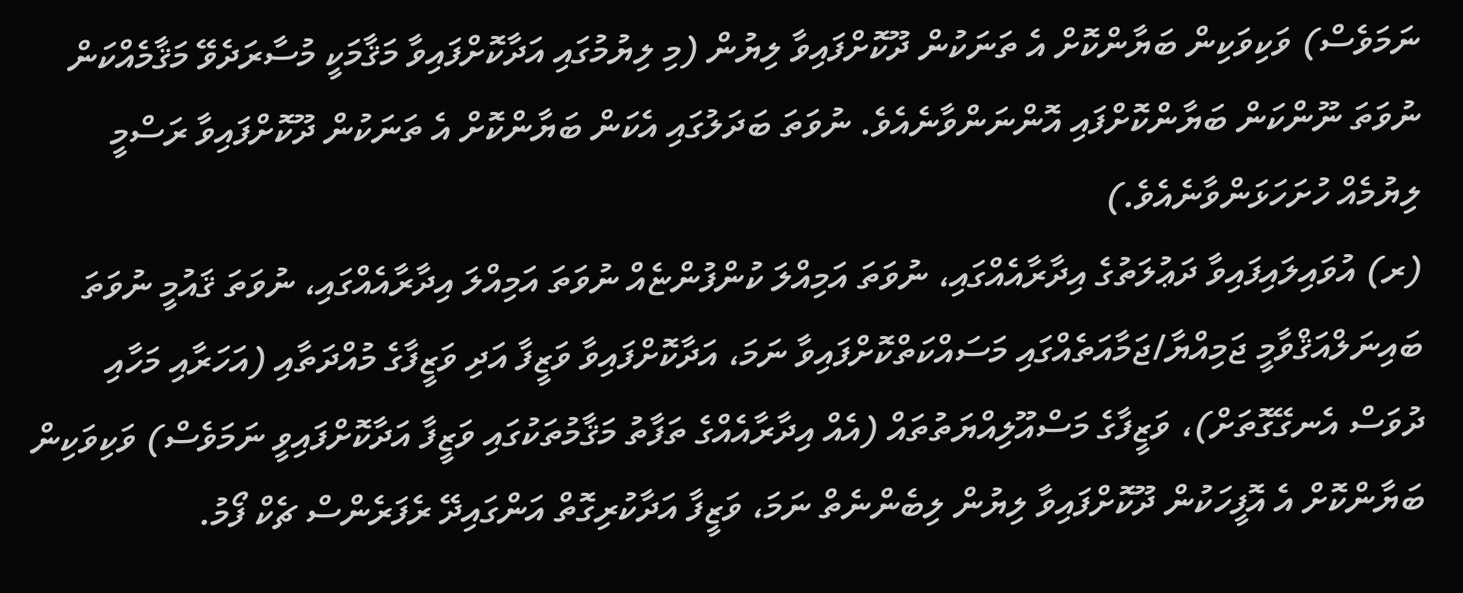ނަމަވެސް) ވަކިވަކިން ބަޔާންކޮށް އެ ތަނަކުން ދޫކޮށްފައިވާ ލިޔުން (މި ލިޔުމުގައި އަދާކޮށްފައިވާ މަޤާމަކީ މުސާރަދެވޭ މަޤާމެއްކަން ނުވަތަ ނޫންކަން ބަޔާންކޮށްފައި އޮންނަންވާނެއެވެ. ނުވަތަ ބަދަލުގައި އެކަން ބަޔާންކޮށް އެ ތަނަކުން ދޫކޮށްފައިވާ ރަސްމީ ލިޔުމެއް ހުށަހަޅަންވާނެއެވެ.)
(ރ) އުވައިލައިފައިވާ ދަޢުލަތުގެ އިދާރާއެއްގައި، ނުވަތަ އަމިއްލަ ކުންފުންޏެއް ނުވަތަ އަމިއްލަ އިދާރާއެއްގައި، ނުވަތަ ޤައުމީ ނުވަތަ ބައިނަލްއަޤްވާމީ ޖަމިއްޔާ/ޖަމާއަތެއްގައި މަސައްކަތްކޮށްފައިވާ ނަމަ، އަދާކޮށްފައިވާ ވަޒީފާ އަދި ވަޒީފާގެ މުއްދަތާއި (އަހަރާއި މަހާއި ދުވަސް އެނގޭގޮތަށް)، ވަޒީފާގެ މަސްއޫލިއްޔަތުތައް (އެއް އިދާރާއެއްގެ ތަފާތު މަޤާމުތަކުގައި ވަޒީފާ އަދާކޮށްފައިވީ ނަމަވެސް) ވަކިވަކިން ބަޔާންކޮށް އެ އޮފީހަކުން ދޫކޮށްފައިވާ ލިޔުން ލިބެންނެތް ނަމަ، ވަޒީފާ އަދާކުރިގޮތް އަންގައިދޭ ރެފަރެންސް ޗެކް ފޯމު.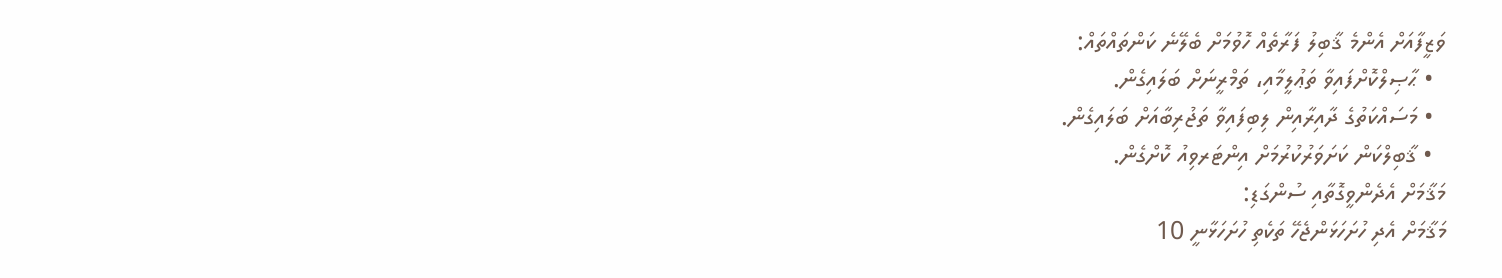ވަޒީފާއަށް އެންމެ ޤާބިލު ފަރާތެއް ހޮވުމަށް ބެލޭނެ ކަންތައްތައް:
  • ޙާޞިލްކޮށްފައިވާ ތަޢުލީމާއި، ތަމްރީނަށް ބަލައިގެން.
  • މަސައްކަތުގެ ދާއިރާއިން ލިބިފައިވާ ތަޖުރިބާއަށް ބަލައިގެން.
  • ޤާބިލްކަން ކަށަވަރުކުރުމަށް އިންޓަރވިއު ކޮށްގެން.
މަޤާމަށް އެދެންވީގޮތާއި ސުންގަޑި:
މަޤާމަށް އެދި ހުށަހަޅަންޖެހޭ ތަކެތި ހުށަހަޅާނީ 10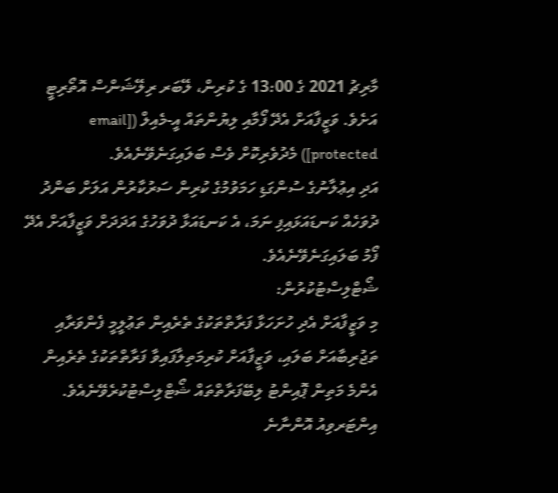މާރިޗު 2021 ގެ 13:00 ގެ ކުރިން، ލޭބަރ ރިލޭޝަންސް އޮތޯރިޓީ އަށެވެ. ވަޒީފާއަށް އެދޭ ފޯމާއި ލިޔުންތައް އީ-މެއިލް ([email protected]) މެދުވެރިކޮށް ވެސް ބަލައިގަނެވޭނެއެވެ.
އަދި އިޢުލާނުގެ ސުންގަޑި ހަމަވުމުގެ ކުރިން ސަރުކާރުން އަލަށް ބަންދު ދުވަހެއް ކަނޑައަޅައިފި ނަމަ، އެ ކަނޑައަޅާ ދުވަހުގެ އަދަދަށް ވަޒީފާއަށް އެދޭ ފޯމު ބަލައިގަނެވޭނެއެވެ.
ޝޯޓްލިސްޓުކުރުން:
މި ވަޒީފާއަށް އެދި ހުށަހަޅާ ފަރާތްތަކުގެ ތެރެއިން ތަޢުލީމީ ފެންވަރާއި ތަޖުރިބާއަށް ބަލައި، ވަޒީފާއަށް ކުރިމަތިލާފައިވާ ފަރާތްތަކުގެ ތެރެއިން އެންމެ މަތިން ޕޮއިންޓު ލިބޭފަރާތްތައް ޝޯޓްލިސްޓުކުރެވޭނެއެވެ.
އިންޓަރވިއު އޮންނާނެ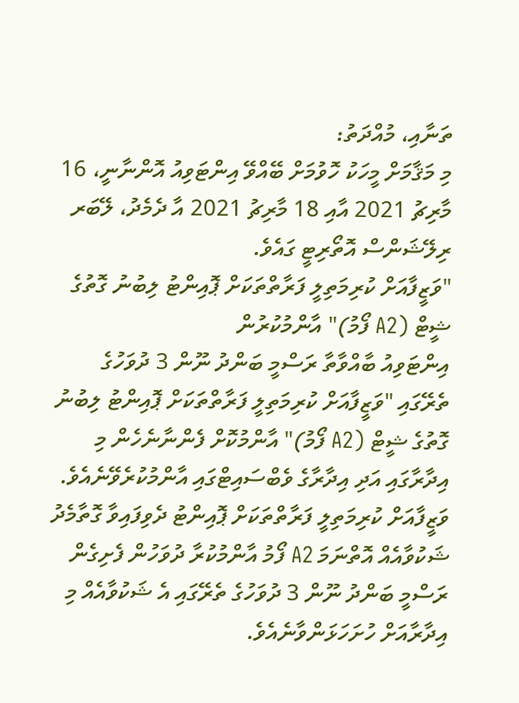ތަނާއި، މުއްދަތު:
މި މަޤާމަށް މީހަކު ހޮވުމަށް ބޭއްވޭ އިންޓަވިއު އޮންނާނީ، 16 މާރިޗު 2021 އާއި 18 މާރިޗު 2021 އާ ދެމެދު، ލޭބަރ ރިލޭޝަންސް އޮތޯރިޓީ ގައެވެ.
"ވަޒީފާއަށް ކުރިމަތިލީ ފަރާތްތަކަށް ޕޮއިންޓު ލިބުނު ގޮތުގެ ޝީޓް (A2 ފޯމު)" އާންމުކުރުން
އިންޓަވިއު ބާއްވާތާ ރަސްމީ ބަންދު ނޫން 3 ދުވަހުގެ ތެރޭގައި "ވަޒީފާއަށް ކުރިމަތިލީ ފަރާތްތަކަށް ޕޮއިންޓު ލިބުނު ގޮތުގެ ޝީޓް (A2 ފޯމު)" އާންމުކޮށް ފެންނާނެހެން މި އިދާރާގައި އަދި އިދާރާގެ ވެބްސައިޓްގައި އާންމުކުރެވޭނެއެވެ. ވަޒީފާއަށް ކުރިމަތިލީ ފަރާތްތަކަށް ޕޮއިންޓު ދެވިފައިވާ ގޮތާމެދު ޝަކުވާއެއް އޮތްނަމަ A2 ފޯމު އާންމުކުރާ ދުވަހުން ފެށިގެން ރަސްމީ ބަންދު ނޫން 3 ދުވަހުގެ ތެރޭގައި އެ ޝަކުވާއެއް މި އިދާރާއަށް ހުށަހަޅަންވާނެއެވެ.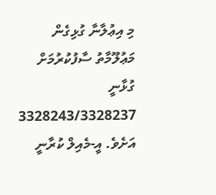މި އިޢުލާނާ ގުޅިގެން މަޢުލޫމާތު ސާފުކުރުމަށް ގުޅާނީ 3328243/3328237 އަށެވެ. އީ-މެއިލް ކުރާނީ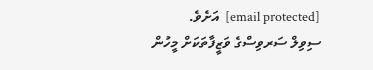[email protected]  އަށެވެ.
ސިވިލް ސަރވިސްގެ ވަޒީފާތަކަށް މީހުން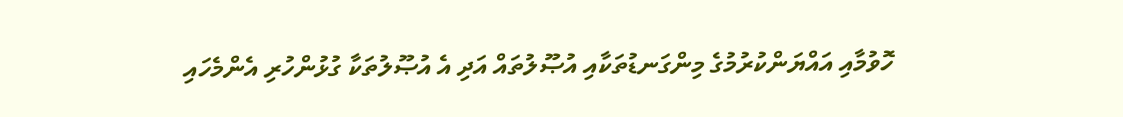ހޮވުމާއި އައްޔަންކުރުމުގެ މިންގަނޑުތަކާއި އުޞޫލުތައް އަދި އެ އުޞޫލުތަކާ ގުޅުންހުރި އެންމެހައި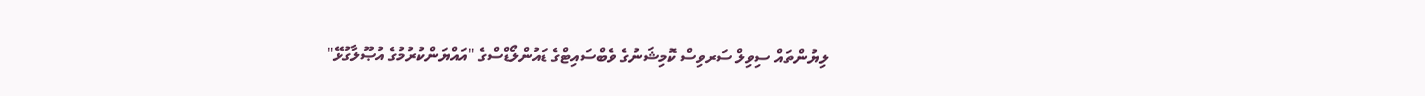ލިޔުންތައް ސިވިލް ސަރވިސް ކޮމިޝަނުގެ ވެބްސައިޓްގެ ޑައުންލޯޑްސްގެ "އައްޔަންކުރުމުގެ އުޞޫލާގުޅޭ"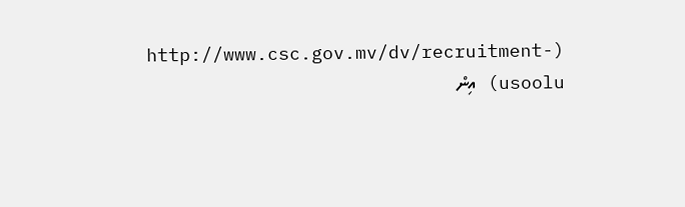(http://www.csc.gov.mv/dv/recruitment-usoolu) އިން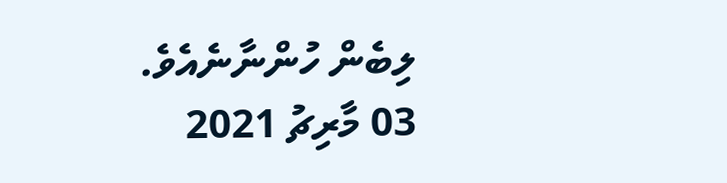ލިބެން ހުންނާނެއެވެ.
03 މާރިޗު 2021